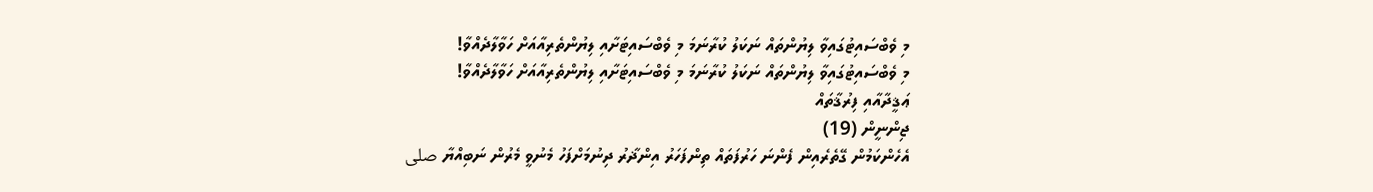މި ވެބްސައިޓުގައިވާ ލިޔުންތައް ނަކަލު ކުރާނަމަ މި ވެބްސައިޓަށާއި ލިޔުންތެރިއާއަށް ހަވާލާދެއްވާ!
މި ވެބްސައިޓުގައިވާ ލިޔުންތައް ނަކަލު ކުރާނަމަ މި ވެބްސައިޓަށާއި ލިޔުންތެރިއާއަށް ހަވާލާދެއްވާ!
ޢަޤީދާއާއި ފިރުޤާތައް
ޖިންނީން (19)
އެހެންކަމުން ގޭތެރެއިން ފެންނަ ހަރުފަތައް ތިންފަހަރު އިންޛާރު ދިނުމަށްފަހު މެނުވީ މެރުން ނަބިއްޔާ صلى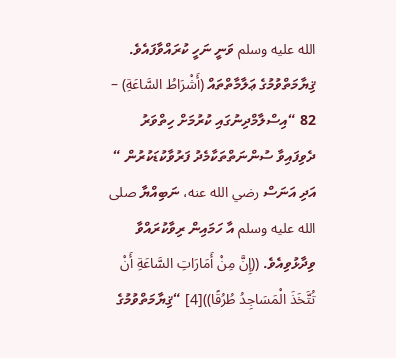الله عليه وسلم ވަނީ ނަހީ ކުރައްވާފައެވެ.
ޤިޔާމަތްވުމުގެ ޢަލާމާތްތައް (أَشْرَاطُ السَّاعَةِ) – 82 “އިސްލާމްދިނުގައި ކުރުމަށް ހިތްވަރު ދެވިފައިވާ ސުންނަތްތަކާމެދު ފަރުވާކުޑަކުރުން “
އަދި އަނަސް رضي الله عنه، ނަބިއްޔާ صلى الله عليه وسلم އާ ހަމައިން ރިވާކުރައްވާ ވިދާޅުވިއެވެ. ((إِنَّ مِنْ أَمَارَاتِ السَّاعَةِ أَنْ تُتَّخَذَ الْمَسَاجِدُ طُرُقًا))[4] “ޤިޔާމަތްވުމުގެ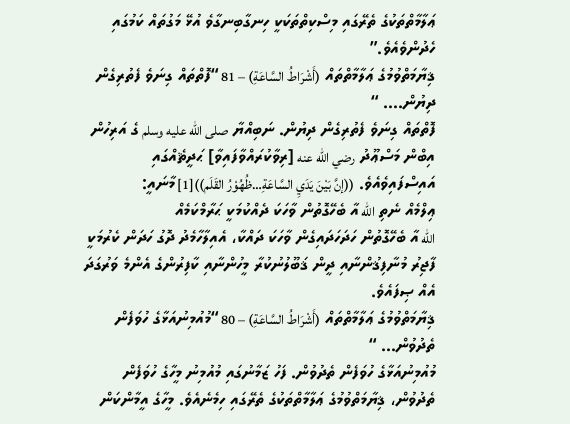ޢަލާމާތްތަކުގެ ތެރޭގައި މިސްކިތްތަކަކީ ހިނގާބިނގާވެ އުޅޭ މަގުތައް ކަމުގައި ހެދުންވެއެވެ.”
ޤިޔާމަތްވުމުގެ ޢަލާމާތްތައް (أَشْرَاطُ السَّاعَةِ) – 81 “ފޮތްތައް ގިނަވެ ފެތުރިގެން ދިޔުން.… “
ފޮތްތައް ގިނަވެ ފެތުރިގެން ދިޔުން. ނަބިއްޔާ صلى الله عليه وسلم ގެ އަރިހުން އިބްން މަސްޢޫދު رضي الله عنه [ރިވާކުރައްވާފައިވާ] ޙަދީޘެއްގައި އައިސްފައިވެއެވެ. ((إنَّ بَيْنَ يَدَيِ السَّاعَةِ…ظُهُوْرُ القَلَم))[1] މާނައީ:
ޢިލްމެއް ނެތި الله އާ ބެހޭގޮތުން ވާހަކަ ދެއްކުމަކީ ޙަރާމްކަމެއް
الله އާ ބެހޭގޮތުން ހަދަހަދައިގެން ވާހަކަ ދައްކާ، އެއިލާހާމެދު ދޮގު ހަދަން ކެރުމަކީ ފާޖިރު މުނާފިޤުންނާއި ދީން ޤަބޫލުނުކުރާ މީހުންނާއި ކާފިރުންގެ އެންމެ ވަރުގަދަ އެއް ޞިފައެވެ.
ޤިޔާމަތްވުމުގެ ޢަލާމާތްތައް (أَشْرَاطُ السَّاعَةِ) – 80 “މުއުމިނުއަޅާގެ ހުވަފެން ތެދުވުން… “
މުއުމިނުއަޅާގެ ހުވަފެން ތެދުވުން. ފަހު ޒަމާނުގައި މުއުމިނު މީހާގެ ހުވަފެން ތެދުވުން، ޤިޔާމަތްވުމުގެ ޢަލާމާތްތަކުގެ ތެރޭގައި ހިމެނެއެވެ. މީހާގެ އީމާންކަން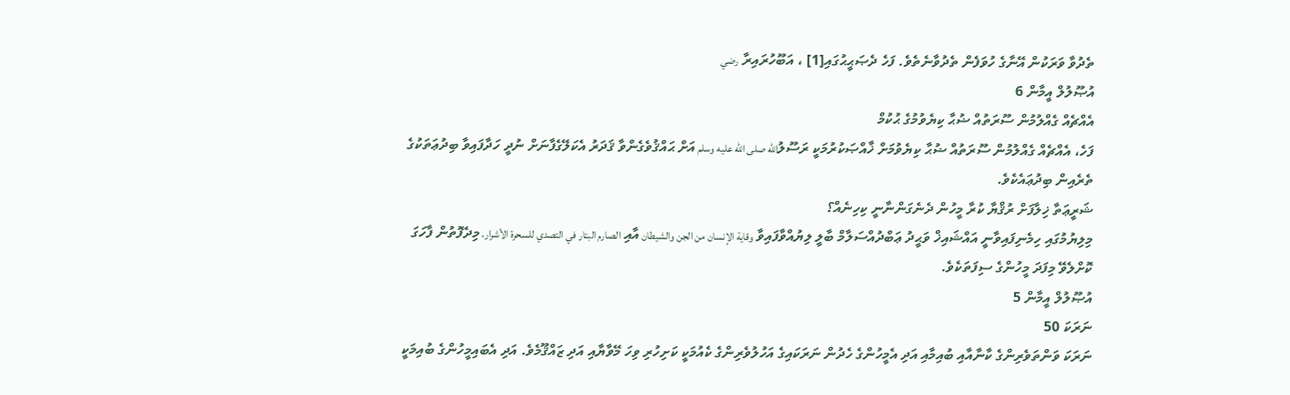ތެދުވާ ވަރަކުން އޭނާގެ ހުވަފެން ތެދުވާނެތެވެ. ފަހެ ދެޞަޙީޙުގައި[1] ، އަބޫހުރައިރާ رضي
އުޞޫލުލް އީމާން 6
އެއްޗެއް ގެއްލުމުން ސޫރަތުއް ޟުޙާ ކިޔެވުމުގެ ޙުކުމް
ފަހެ، އެއްޗެއް ގެއްލުމުން ސޫރަތުއް ޟުޙާ ކިޔެވުމަށް ޚާއްޞަކުރުމަކީ ރަސޫލުالله صلى الله عليه وسلم އަށް ޙައްޤުވެގެންވާ ޤަދަރު އެކަލޭގެފާނަށް ނުދީ ހަދާފައިވާ ބިދުޢަތަކުގެ ތެރެއިން ބިދުޢައެކެވެ.
ޝަރީޢަތާ ޚިލާފަށް ރުޤްޔާ ކުރާ މީހުން ދެނެގަންނާނީ ކިހިނެއް؟
މިލިޔުމުގައި ހިމެނިފައިވާނީ އައްޝައިޚް ވަޙީދު ޢަބްދުއްސަލާމް ބާލީ ލިޔުއްވާފައިވާ وقاية الإنسان من الجن والشيطان އާއި الصارم البتار في التصدي للسحرة الأشرار، މިދެފޮތުން ފާހަގަ ކޮށްލެވޭ މިފަދަ މީހުންގެ ސިފަތަކެވެ.
އުޞޫލުލް އީމާން 5
ނަރަކަ 50
ނަރަކަ ވަންތަވެރިންގެ ކާނާއާއި ބުއިމާއި އަދި އެމީހުންގެ ހެދުން ނަރަކައިގެ އަހުލުވެރިންގެ ކެއުމަކީ ކަށިހުރި ވިހަ މޭވާޔާއި އަދި ޒައްޤޫމެވެ. އަދި އެބައިމީހުންގެ ބުއިމަކީ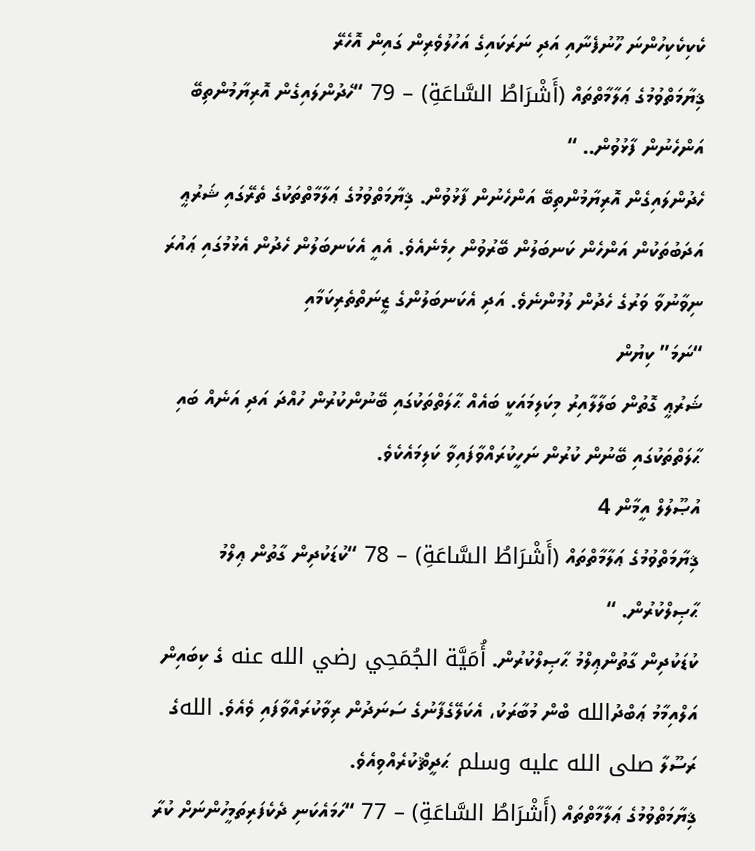ކެކިކެކިހުންނަ ހޫނުފެނާއި އަދި ނަރަކައިގެ އަހުލުވެރިން ގައިން އޮހެރޭ
ޤިޔާމަތްވުމުގެ ޢަލާމާތްތައް (أَشْرَاطُ السَّاعَةِ) – 79 “ހެދުންލައިގެން އޮރިޔާމުންތިބޭ އަންހެނުން ފާޅުވުން.. “
ހެދުންލައިގެން އޮރިޔާމުންތިބޭ އަންހެނުން ފާޅުވުން. ޤިޔާމަތްވުމުގެ ޢަލާމާތްތަކުގެ ތެރޭގައި ޝަރުޢީ އަދަބުތަކުން އަންހެން ކަނބަލުން ބޭރުވުން ހިމެނެއެވެ. އެއީ އެކަނބަލުން ހެދުން އެޅުމުގައި ޢައުރަ ނިވާނުވާ ވަރުގެ ހެދުން ލުމުންނެވެ. އަދި އެކަނބަލުންގެ ޒީނަތްތެރިކަމާއި
“ނަމަ” ކިޔުން
ޝަރުޢީ ގޮތުން ބަލާލާއިރު މިކަލިމައަކީ ބައެއް ޙާލަތްތަކުގައި ބޭނުންކުރުން ހުއްދަ އަދި އަނެއް ބައި ޙާލަތްތަކުގައި ބޭނުން ކުރުން ނަހީކުރައްވާފައިވާ ކަލިމައެކެވެ.
އުޞޫލުލް އީމާން 4
ޤިޔާމަތްވުމުގެ ޢަލާމާތްތައް (أَشْرَاطُ السَّاعَةِ) – 78 “ކުޑަކުދިން ގާތުން ޢިލްމު ޙާޞިލްކުރުން. “
ކުޑަކުދިން ގާތުންޢިލްމު ޙާޞިލްކުރުން. أُمَيَّة الجُمَحِي رضي الله عنه ގެ ކިބައިން އަލްއިމާމު ޢަބްދުالله ބްން މުބާރަކު، އެކަލޭގެފާނުގެ ސަނަދުން ރިވާކުރައްވާފައި ވެއެވެ. اللهގެ ރަސޫލާ صلى الله عليه وسلم ޙަދީޘްކުރެއްވިއެވެ.
ޤިޔާމަތްވުމުގެ ޢަލާމާތްތައް (أَشْرَاطُ السَّاعَةِ) – 77 “ހަމައެކަނި ދެކެފަރިތަމީހުންނަށް ކުރާ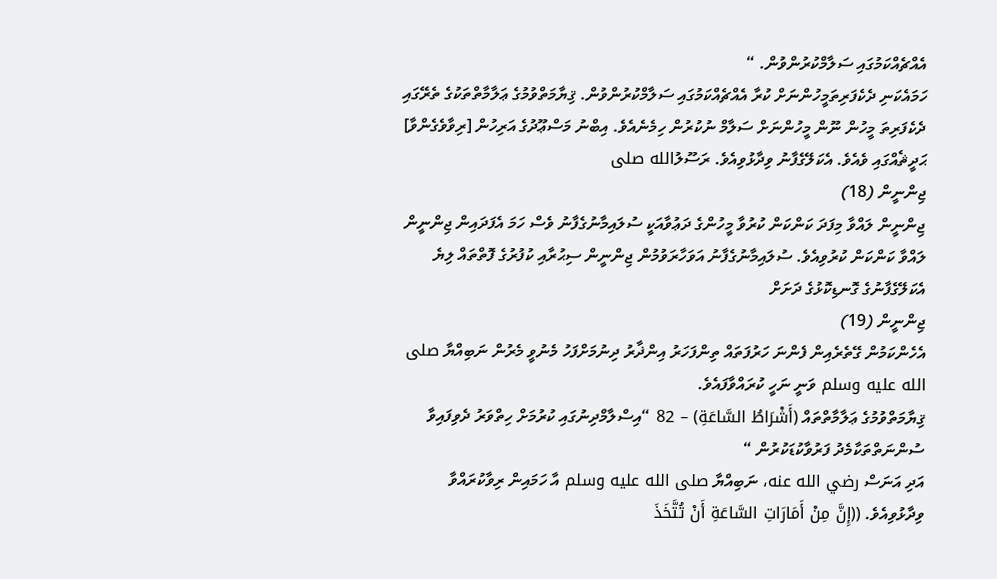އެއްޗެއްކަމުގައި ސަލާމްކުރުންވުން. “
ހަމައެކަނި ދެކެފަރިތަމީހުންނަށް ކުރާ އެއްޗެއްކަމުގައި ސަލާމްކުރުންވުން. ޤިޔާމަތްވުމުގެ ޢަލާމާތްތަކުގެ ތެރޭގައި ދެކެފަރިތަ މީހުން ނޫން މީހުންނަށް ސަލާމް ނުކުރުން ހިމެނެއެވެ. އިބްނު މަސްޢޫދުގެ އަރިހުން [ރިވާވެގެންވާ] ޙަދީޘެއްގައި ވެއެވެ. އެކަލޭގެފާނު ވިދާޅުވިއެވެ. ރަސޫލުالله صلى
ޖިންނީން (18)
ޖިންނީން ލައްވާ މިފަދަ ކަންކަން ކުރުވާ މީހުންގެ ދަޢުވާއަކީ ސުލައިމާނުގެފާނު ވެސް ހަމަ އެފަދައިން ޖިންނީން ލައްވާ ކަންކަން ކުރުވިއެވެ. ސުލައިމާނުގެފާނު އަވަހާރަވުމުން ޖިންނީން ސިޙުރާއި ކުފުރުގެ ފޮތްތައް ލިޔެ އެކަލޭގެފާނުގެ ގޮނޑިކޮޅުގެ ދަށަށް
ޖިންނީން (19)
އެހެންކަމުން ގޭތެރެއިން ފެންނަ ހަރުފަތައް ތިންފަހަރު އިންޛާރު ދިނުމަށްފަހު މެނުވީ މެރުން ނަބިއްޔާ صلى الله عليه وسلم ވަނީ ނަހީ ކުރައްވާފައެވެ.
ޤިޔާމަތްވުމުގެ ޢަލާމާތްތައް (أَشْرَاطُ السَّاعَةِ) – 82 “އިސްލާމްދިނުގައި ކުރުމަށް ހިތްވަރު ދެވިފައިވާ ސުންނަތްތަކާމެދު ފަރުވާކުޑަކުރުން “
އަދި އަނަސް رضي الله عنه، ނަބިއްޔާ صلى الله عليه وسلم އާ ހަމައިން ރިވާކުރައްވާ ވިދާޅުވިއެވެ. ((إِنَّ مِنْ أَمَارَاتِ السَّاعَةِ أَنْ تُتَّخَذَ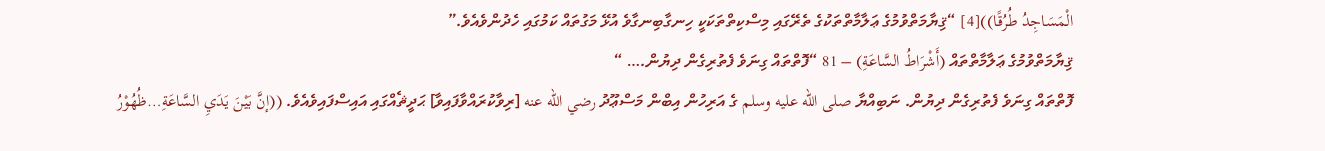الْمَسَاجِدُ طُرُقًا))[4] “ޤިޔާމަތްވުމުގެ ޢަލާމާތްތަކުގެ ތެރޭގައި މިސްކިތްތަކަކީ ހިނގާބިނގާވެ އުޅޭ މަގުތައް ކަމުގައި ހެދުންވެއެވެ.”
ޤިޔާމަތްވުމުގެ ޢަލާމާތްތައް (أَشْرَاطُ السَّاعَةِ) – 81 “ފޮތްތައް ގިނަވެ ފެތުރިގެން ދިޔުން.… “
ފޮތްތައް ގިނަވެ ފެތުރިގެން ދިޔުން. ނަބިއްޔާ صلى الله عليه وسلم ގެ އަރިހުން އިބްން މަސްޢޫދު رضي الله عنه [ރިވާކުރައްވާފައިވާ] ޙަދީޘެއްގައި އައިސްފައިވެއެވެ. ((إنَّ بَيْنَ يَدَيِ السَّاعَةِ…ظُهُوْرُ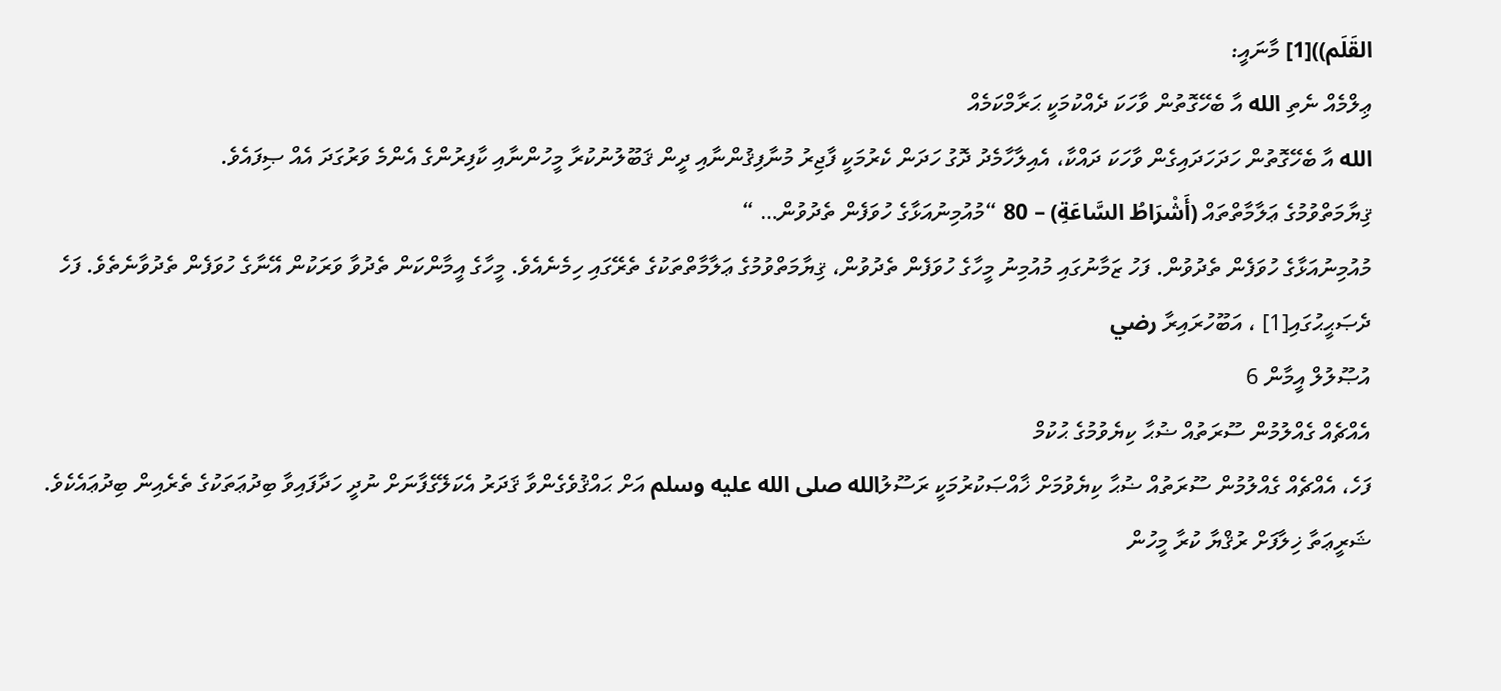القَلَم))[1] މާނައީ:
ޢިލްމެއް ނެތި الله އާ ބެހޭގޮތުން ވާހަކަ ދެއްކުމަކީ ޙަރާމްކަމެއް
الله އާ ބެހޭގޮތުން ހަދަހަދައިގެން ވާހަކަ ދައްކާ، އެއިލާހާމެދު ދޮގު ހަދަން ކެރުމަކީ ފާޖިރު މުނާފިޤުންނާއި ދީން ޤަބޫލުނުކުރާ މީހުންނާއި ކާފިރުންގެ އެންމެ ވަރުގަދަ އެއް ޞިފައެވެ.
ޤިޔާމަތްވުމުގެ ޢަލާމާތްތައް (أَشْرَاطُ السَّاعَةِ) – 80 “މުއުމިނުއަޅާގެ ހުވަފެން ތެދުވުން… “
މުއުމިނުއަޅާގެ ހުވަފެން ތެދުވުން. ފަހު ޒަމާނުގައި މުއުމިނު މީހާގެ ހުވަފެން ތެދުވުން، ޤިޔާމަތްވުމުގެ ޢަލާމާތްތަކުގެ ތެރޭގައި ހިމެނެއެވެ. މީހާގެ އީމާންކަން ތެދުވާ ވަރަކުން އޭނާގެ ހުވަފެން ތެދުވާނެތެވެ. ފަހެ ދެޞަޙީޙުގައި[1] ، އަބޫހުރައިރާ رضي
އުޞޫލުލް އީމާން 6
އެއްޗެއް ގެއްލުމުން ސޫރަތުއް ޟުޙާ ކިޔެވުމުގެ ޙުކުމް
ފަހެ، އެއްޗެއް ގެއްލުމުން ސޫރަތުއް ޟުޙާ ކިޔެވުމަށް ޚާއްޞަކުރުމަކީ ރަސޫލުالله صلى الله عليه وسلم އަށް ޙައްޤުވެގެންވާ ޤަދަރު އެކަލޭގެފާނަށް ނުދީ ހަދާފައިވާ ބިދުޢަތަކުގެ ތެރެއިން ބިދުޢައެކެވެ.
ޝަރީޢަތާ ޚިލާފަށް ރުޤްޔާ ކުރާ މީހުން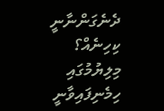ދެނެގަންނާނީ ކިހިނެއް؟
މިލިޔުމުގައި ހިމެނިފައިވާނީ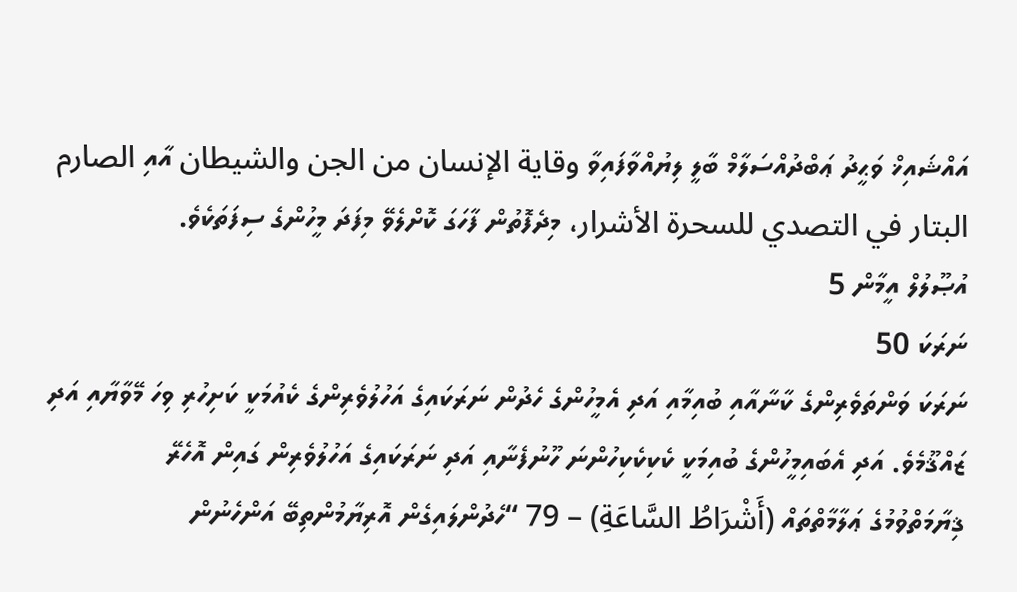އައްޝައިޚް ވަޙީދު ޢަބްދުއްސަލާމް ބާލީ ލިޔުއްވާފައިވާ وقاية الإنسان من الجن والشيطان އާއި الصارم البتار في التصدي للسحرة الأشرار، މިދެފޮތުން ފާހަގަ ކޮށްލެވޭ މިފަދަ މީހުންގެ ސިފަތަކެވެ.
އުޞޫލުލް އީމާން 5
ނަރަކަ 50
ނަރަކަ ވަންތަވެރިންގެ ކާނާއާއި ބުއިމާއި އަދި އެމީހުންގެ ހެދުން ނަރަކައިގެ އަހުލުވެރިންގެ ކެއުމަކީ ކަށިހުރި ވިހަ މޭވާޔާއި އަދި ޒައްޤޫމެވެ. އަދި އެބައިމީހުންގެ ބުއިމަކީ ކެކިކެކިހުންނަ ހޫނުފެނާއި އަދި ނަރަކައިގެ އަހުލުވެރިން ގައިން އޮހެރޭ
ޤިޔާމަތްވުމުގެ ޢަލާމާތްތައް (أَشْرَاطُ السَّاعَةِ) – 79 “ހެދުންލައިގެން އޮރިޔާމުންތިބޭ އަންހެނުން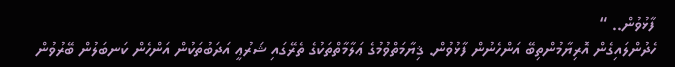ފާޅުވުން.. “
ހެދުންލައިގެން އޮރިޔާމުންތިބޭ އަންހެނުން ފާޅުވުން. ޤިޔާމަތްވުމުގެ ޢަލާމާތްތަކުގެ ތެރޭގައި ޝަރުޢީ އަދަބުތަކުން އަންހެން ކަނބަލުން ބޭރުވުން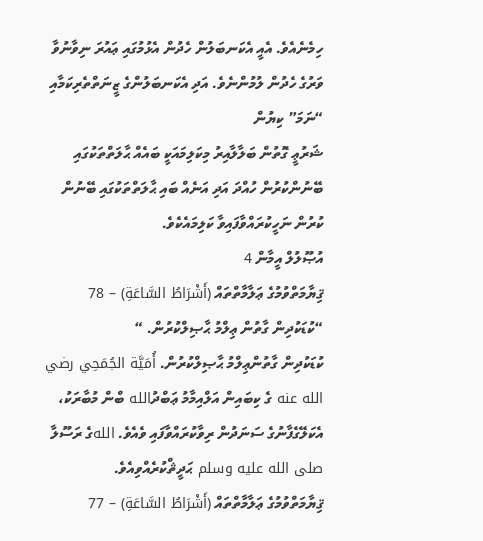ހިމެނެއެވެ. އެއީ އެކަނބަލުން ހެދުން އެޅުމުގައި ޢައުރަ ނިވާނުވާ ވަރުގެ ހެދުން ލުމުންނެވެ. އަދި އެކަނބަލުންގެ ޒީނަތްތެރިކަމާއި
“ނަމަ” ކިޔުން
ޝަރުޢީ ގޮތުން ބަލާލާއިރު މިކަލިމައަކީ ބައެއް ޙާލަތްތަކުގައި ބޭނުންކުރުން ހުއްދަ އަދި އަނެއް ބައި ޙާލަތްތަކުގައި ބޭނުން ކުރުން ނަހީކުރައްވާފައިވާ ކަލިމައެކެވެ.
އުޞޫލުލް އީމާން 4
ޤިޔާމަތްވުމުގެ ޢަލާމާތްތައް (أَشْرَاطُ السَّاعَةِ) – 78 “ކުޑަކުދިން ގާތުން ޢިލްމު ޙާޞިލްކުރުން. “
ކުޑަކުދިން ގާތުންޢިލްމު ޙާޞިލްކުރުން. أُمَيَّة الجُمَحِي رضي الله عنه ގެ ކިބައިން އަލްއިމާމު ޢަބްދުالله ބްން މުބާރަކު، އެކަލޭގެފާނުގެ ސަނަދުން ރިވާކުރައްވާފައި ވެއެވެ. اللهގެ ރަސޫލާ صلى الله عليه وسلم ޙަދީޘްކުރެއްވިއެވެ.
ޤިޔާމަތްވުމުގެ ޢަލާމާތްތައް (أَشْرَاطُ السَّاعَةِ) – 77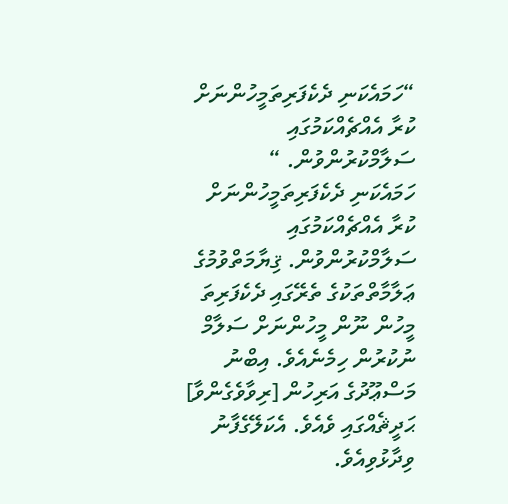“ހަމައެކަނި ދެކެފަރިތަމީހުންނަށް ކުރާ އެއްޗެއްކަމުގައި ސަލާމްކުރުންވުން. “
ހަމައެކަނި ދެކެފަރިތަމީހުންނަށް ކުރާ އެއްޗެއްކަމުގައި ސަލާމްކުރުންވުން. ޤިޔާމަތްވުމުގެ ޢަލާމާތްތަކުގެ ތެރޭގައި ދެކެފަރިތަ މީހުން ނޫން މީހުންނަށް ސަލާމް ނުކުރުން ހިމެނެއެވެ. އިބްނު މަސްޢޫދުގެ އަރިހުން [ރިވާވެގެންވާ] ޙަދީޘެއްގައި ވެއެވެ. އެކަލޭގެފާނު ވިދާޅުވިއެވެ.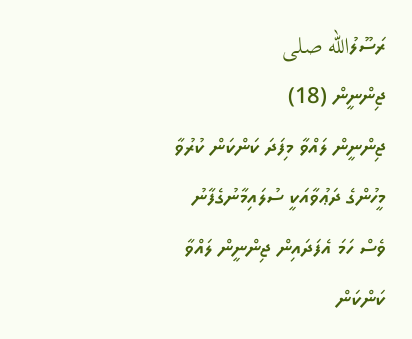ރަސޫލުالله صلى
ޖިންނީން (18)
ޖިންނީން ލައްވާ މިފަދަ ކަންކަން ކުރުވާ މީހުންގެ ދަޢުވާއަކީ ސުލައިމާނުގެފާނު ވެސް ހަމަ އެފަދައިން ޖިންނީން ލައްވާ ކަންކަން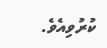ކުރުވިއެވެ.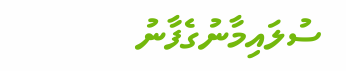ސުލައިމާނުގެފާނު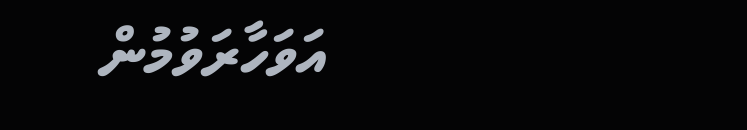އަވަހާރަވުމުން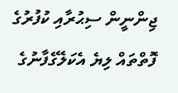ޖިންނީން ސިޙުރާއި ކުފުރުގެ ފޮތްތައް ލިޔެ އެކަލޭގެފާނުގެ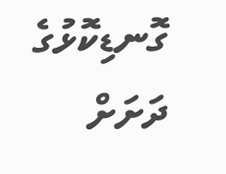ގޮނޑިކޮޅުގެ ދަށަށް